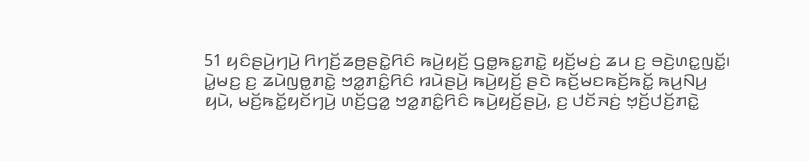51 ꤟꤢꤨꤔꤣꤧ꤬ꤚꤣꤧ꤬ ꤖꤚꤢꤩ꤬ꤘꤥ꤬ꤔꤢꤧ꤭ꤖꤢꤨ ꤒꤣꤧ꤬ꤟꤢꤩ꤬ ꤞꤥ꤭ꤒꤢ꤭ꤊꤢꤧ꤭ ꤟꤢꤩ꤬ꤗꤢꤦ꤬ ꤘꤣ ꤢ꤬ ꤋꤢꤧ꤬ꤛꤢ꤭ꤜꤢꤩ꤭꤯ ꤣꤧ꤭ꤗꤢ꤬ ꤢ꤬ ꤘꤣꤧꤜꤥ꤭ꤊꤢꤧ꤭ ꤠꤤ꤭ꤊꤢꤨ꤭ꤖꤢꤨ ꤙꤣꤧꤔꤣꤧ꤬ ꤒꤣꤧ꤬ꤟꤢꤩ꤬ ꤔꤢꤧ ꤒꤢꤩ꤬ꤗꤢꤒꤢꤩ꤬ꤒꤢꤩ꤭ ꤒꤣ꤬ꤡꤣ꤬ ꤟꤣꤧ, ꤗꤢꤩ꤬ꤒꤢꤩ꤭ꤟꤢꤩꤚꤣꤧ꤬ ꤛꤢꤩ꤬ꤞꤤ꤭ ꤠꤤ꤭ꤊꤢꤨ꤭ꤖꤢꤨ ꤒꤣꤧ꤬ꤟꤢꤩ꤬ꤔꤣꤧ꤬, ꤢ꤬ ꤓꤢꤩꤏꤢꤦ꤬ ꤠ꤫ꤢꤩ꤬ꤓꤢꤩ꤬ꤊꤢꤧ꤭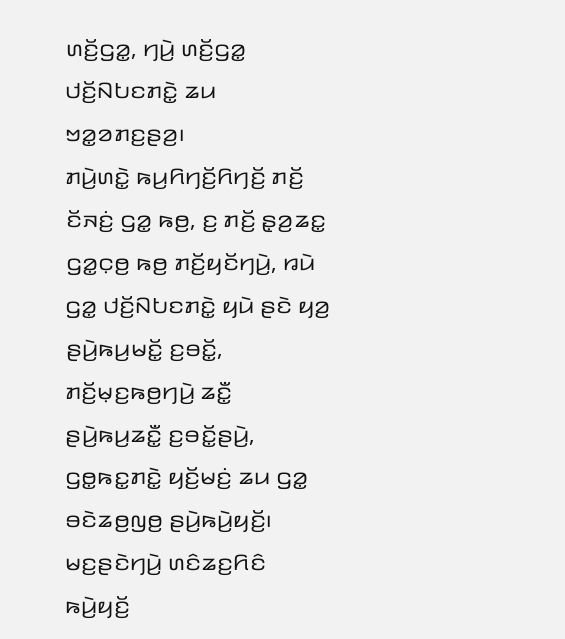ꤛꤢꤩ꤬ꤞꤤ꤭, ꤚꤣꤧ꤬ ꤛꤢꤩ꤬ꤞꤤ꤭ ꤓꤢꤩ꤬ꤡꤝꤢꤊꤢꤧ꤭ ꤘꤣ ꤠꤤ꤭ꤤꤊꤢ꤬ꤔꤤ꤬꤯
ꤊꤣꤧ꤬ꤛꤢꤧ꤭ ꤒꤣ꤬ꤖꤚꤢꤩ꤬ꤖꤚꤢꤩ꤬ ꤊꤢꤩ꤬ ꤢꤩꤏꤢꤦ꤬ ꤞꤤ꤭ ꤒꤥ꤬, ꤢ꤬ ꤊꤢꤩ꤬ ꤔ꤫ꤤ꤬ꤘꤢ꤭ ꤞꤤ꤭ꤍ꤫ꤥ꤬ ꤒꤥ꤬ ꤊꤢꤩ꤬ꤟꤢꤩꤚꤣꤧ꤬, ꤙꤣꤧ ꤞꤤ꤭ ꤓꤢꤩ꤬ꤡꤝꤢꤊꤢꤧ꤭ ꤟꤣꤧ ꤔꤢꤧ ꤟꤤ꤬ ꤔꤣꤧ꤬ꤒꤣ꤬ꤗꤢꤩ꤭ ꤢ꤬ꤋꤢꤩ꤭, ꤊꤢꤩ꤬ꤗ꤫ꤢ꤬ꤒꤥ꤬ꤚꤣꤧ꤬ ꤘꤢꤪ꤭ ꤔꤣꤧ꤬ꤒꤣ꤬ꤘꤢꤪ꤭ ꤢ꤬ꤋꤢꤩ꤭ꤔꤣꤧ꤬, ꤞꤥ꤭ꤒꤢ꤭ꤊꤢꤧ꤭ ꤟꤢꤩ꤬ꤗꤢꤦ꤬ ꤘꤣ ꤞꤤ꤭ ꤋꤢꤧꤘꤥ꤬ꤜꤥ꤬ ꤔꤣꤧ꤬ꤒꤣꤧ꤬ꤟꤢꤩ꤬꤯
ꤗꤢ꤬ꤔꤢꤧꤚꤣꤧ꤬ ꤛꤢꤨꤘꤢ꤬ꤖꤢꤨ ꤒꤣꤧ꤬ꤟꤢꤩ꤬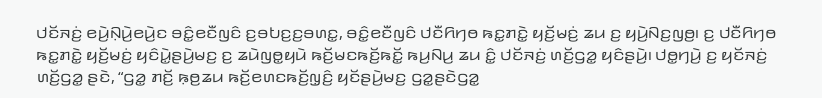ꤓꤢꤩꤏꤢꤦ꤬ ꤕꤣꤧ꤬ꤡ꤫ꤣꤧ꤬ꤕꤣꤧ꤬ꤢ ꤋꤢꤨ꤭ꤕꤢꤪꤜꤢꤨ ꤢ꤬ꤋꤝꤢ꤬ꤢ꤬ꤋꤛꤢ꤭, ꤋꤢꤨ꤭ꤕꤢꤪꤜꤢꤨ ꤓꤢꤪꤖꤚꤥ ꤒꤢ꤭ꤊꤢꤧ꤭ ꤟꤢꤩ꤬ꤗꤢꤦ꤬ ꤘꤣ ꤢ꤬ ꤟꤣꤧ꤬ꤡꤢ꤬ꤜꤥ꤬꤯ ꤢ꤬ ꤓꤢꤪꤖꤚꤥ ꤒꤢ꤭ꤊꤢꤧ꤭ ꤟꤢꤩ꤬ꤗꤢꤦ꤬ ꤟꤢꤨꤣꤧ꤭ꤔꤣꤧ꤬ꤗꤢ꤬ ꤢ꤬ ꤘꤣꤧꤜꤥ꤭ꤟꤣꤧ ꤒꤢꤩ꤬ꤗꤢꤒꤢꤩ꤬ꤒꤢꤩ꤭ ꤒꤣ꤬ꤡꤣ꤬ ꤘꤣ ꤢꤨ꤭ ꤓꤢꤩꤏꤢꤦ꤬ ꤛꤢꤩ꤬ꤞꤤ꤭ ꤟꤢꤨꤔꤣꤧ꤬꤯ ꤓꤥ꤭ꤚꤣꤧ꤬ ꤢ꤬ ꤟꤢꤩꤏꤢꤦ꤬ ꤛꤢꤩ꤬ꤞꤤ꤭ ꤔꤢꤧ, “ꤞꤤ꤭ ꤊꤢꤩ꤬ ꤒ꤫ꤥ꤬ꤘꤣ ꤒꤢꤩ꤬ꤕꤛꤢꤒꤢꤩ꤬ꤜ꤫ꤢꤨ꤬ ꤟꤢꤩꤔꤣꤧ꤬ꤗꤢ꤬ ꤞꤤ꤭ꤔꤢꤧꤞꤤ꤭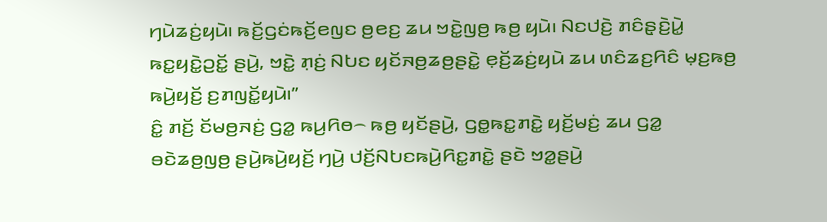ꤚꤣꤧꤘꤢꤦ꤬ꤟꤣꤧ꤯ ꤒꤢꤩ꤬ꤞꤢꤦꤒꤢꤩ꤬ꤕꤜꤢ ꤥ꤬ꤕꤢ꤬ ꤘꤣ ꤠꤢꤧ꤭ꤜꤥ꤬ ꤒꤥ꤬ ꤟꤣꤧ꤯ ꤡꤢꤓꤢꤧ꤬ ꤊꤢꤨꤔ꤫ꤢꤧ꤬ꤣꤧ꤭ ꤒꤢ꤭ꤟꤢꤧ꤭ꤑꤢꤩ꤭ ꤔꤣꤧ꤬, ꤠꤢꤧ꤭ ꤊ꤫ꤢꤦ꤬ ꤡꤝꤢ ꤟꤢꤩꤏꤥ꤬ꤘꤥ꤬ꤔꤢꤧ꤭ ꤕ꤫ꤢꤩ꤬ꤘꤢꤦ꤬ꤟꤣꤧ ꤘꤣ ꤛꤢꤨꤘꤢ꤬ꤖꤢꤨ ꤗ꤫ꤢ꤬ꤒꤥ꤬ ꤒꤣꤧ꤬ꤟꤢꤩ꤬ ꤢ꤬ꤊꤜꤢꤩ꤭ꤟꤣꤧ꤯”
ꤢꤨ꤭ ꤊꤢꤩ꤬ ꤢꤩꤗꤥ꤬ꤏꤢꤦ꤬ ꤞꤤ꤭ ꤒꤣ꤬ꤖꤥ꤮ ꤒꤥ꤬ ꤟꤢꤩꤔꤣꤧ꤬, ꤞꤥ꤭ꤒꤢ꤭ꤊꤢꤧ꤭ ꤟꤢꤩ꤬ꤗꤢꤦ꤬ ꤘꤣ ꤞꤤ꤭ ꤋꤢꤧꤘꤥ꤬ꤜꤥ꤬ ꤔꤣꤧ꤬ꤒꤣꤧ꤬ꤟꤢꤩ꤬ ꤚꤣꤧ꤬ ꤓꤢꤩ꤬ꤡꤝꤢꤒꤣꤧ꤬ꤖꤢ꤭ꤊꤢꤧ꤭ ꤔꤢꤧ ꤠꤤ꤭ꤔꤣꤧ꤬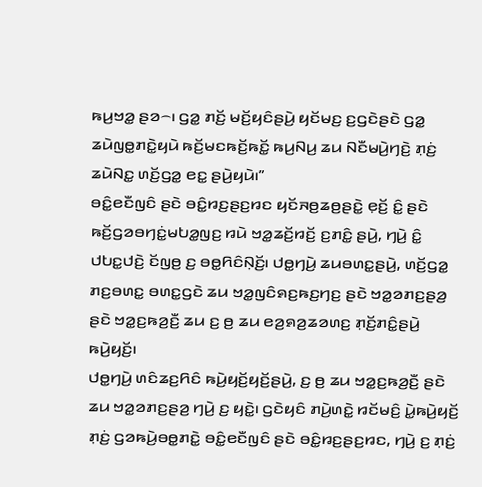ꤒꤣ꤬ꤠꤤ꤭ ꤔꤤ꤮꤯ ꤞꤤ꤭ ꤊꤢꤩ꤬ ꤗꤢꤩ꤬ꤟꤢꤨꤔꤣꤧ꤬ ꤟꤢꤩꤗꤢ꤬ ꤢ꤬ꤞꤢꤧꤔꤢꤧ ꤞꤤ꤭ ꤘꤣꤧꤜꤥ꤭ꤊꤢꤧ꤭ꤟꤣꤧ ꤒꤢꤩ꤬ꤗꤢꤒꤢꤩ꤬ꤒꤢꤩ꤭ ꤒꤣ꤬ꤡꤣ꤬ ꤘꤣ ꤡꤢꤪꤗꤣꤧ꤬ꤚꤢꤧ꤬ ꤊ꤫ꤢꤦ꤬ ꤘꤣꤧꤡꤢ꤭ ꤛꤢꤩ꤬ꤞꤤ꤭ ꤕꤢ꤭ ꤔꤣꤧ꤬ꤟꤣꤧ꤯”
ꤋꤢꤨ꤭ꤕꤢꤪꤜꤢꤨ ꤔꤢꤧ ꤋꤢꤨ꤭ꤙꤢ꤬ꤔꤢ꤬ꤙꤢ ꤟꤢꤩꤏꤥ꤬ꤘꤥ꤬ꤔꤢꤧ꤭ ꤕ꤫ꤢꤩ꤬ ꤢꤨ꤭ ꤔꤢꤧ ꤒꤢꤩ꤬ꤞꤤꤋꤚꤢꤦ꤭ꤗꤝꤤ꤭ꤜꤢ꤬ ꤙꤣꤧ ꤠꤤ꤭ꤘꤢꤩ꤬ꤙꤢꤩ꤬ ꤢ꤬ꤊꤢꤨ꤭ ꤔꤣꤧ꤬, ꤚꤣꤧ꤬ ꤢꤨ꤭ ꤓꤝꤢ꤭ꤓꤢꤧ꤬ ꤢꤩꤜꤥ꤬ ꤢ꤬ ꤋꤥ꤭ꤖꤢꤨꤡ꤫ꤢꤩ꤬꤯ ꤓꤥ꤭ꤚꤣꤧ꤬ ꤘꤣꤋꤛꤢ꤭ꤔꤣꤧ꤬, ꤛꤢꤩ꤬ꤞꤤ꤭ ꤊꤢ꤬ꤋꤛꤢ꤭ ꤋꤛꤢ꤭ꤞꤢꤧ ꤘꤣ ꤠꤤ꤭ꤜꤢꤨꤎꤢ꤬ꤒꤢ꤬ꤚꤢ꤬ ꤔꤢꤧ ꤠꤤ꤭ꤤꤊꤢ꤬ꤔꤤ꤬ ꤔꤢꤧ ꤠꤤ꤭ꤢ꤬ꤒꤤ꤬ꤢꤪ꤬ ꤘꤣ ꤢ꤬ ꤥ꤬ ꤘꤣ ꤕꤤ꤬ꤎꤤ꤬ꤘꤤꤛꤢ꤬ ꤊ꤫ꤢꤩ꤬ꤊꤢꤨ꤭ꤔꤣꤧ꤬ ꤒꤣꤧ꤬ꤟꤢꤩ꤬꤯
ꤓꤥ꤭ꤚꤣꤧ꤬ ꤛꤢꤨꤘꤢ꤬ꤖꤢꤨ ꤒꤣꤧ꤬ꤟꤢꤩ꤬ꤟꤢꤩ꤬ꤔꤣꤧ꤬, ꤢ꤬ ꤥ꤬ ꤘꤣ ꤠꤤ꤭ꤢ꤬ꤒꤤ꤬ꤢꤪ꤬ ꤔꤢꤧ ꤘꤣ ꤠꤤ꤭ꤤꤊꤢ꤬ꤔꤤ꤬ ꤚꤣꤧ꤬ ꤢ꤬ ꤟꤢꤧ꤭꤯ ꤞꤢꤧꤟꤢꤨ ꤊꤣꤧ꤬ꤛꤢꤧ꤭ ꤙꤢꤩꤗꤢꤨ꤬ ꤣꤧ꤭ꤒꤣꤧ꤬ꤟꤢꤩ꤬ ꤊ꤫ꤢꤦ꤬ ꤞꤤꤒꤣꤧ꤬ꤋꤥ꤭ꤊꤢꤧ꤭ ꤋꤢꤨ꤭ꤕꤢꤪꤜꤢꤨ ꤔꤢꤧ ꤋꤢꤨ꤭ꤙꤢ꤬ꤔꤢ꤬ꤙꤢ, ꤚꤣꤧ꤬ ꤢ꤬ ꤊ꤫ꤢꤦ꤬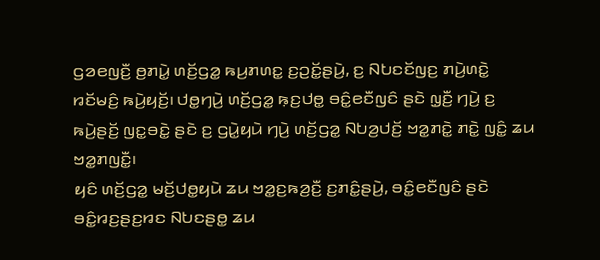ꤞꤤꤕꤜꤢꤪ꤬ ꤥ꤬ꤊꤣꤧ꤭ ꤛꤢꤩ꤬ꤞꤤ꤭ ꤒꤣ꤬ꤊꤛꤢ꤭ ꤢ꤬ꤑꤢꤩ꤭ꤔꤣꤧ꤬, ꤢ꤬ ꤡꤝꤢꤢꤩꤜꤢ꤬ ꤊꤣꤧ꤬ꤛꤢꤧ꤭ ꤙꤢꤩꤗꤢꤨ꤬ ꤒꤣꤧ꤬ꤟꤢꤩ꤬꤯ ꤓꤥ꤭ꤚꤣꤧ꤬ ꤛꤢꤩ꤬ꤞꤤ꤭ ꤒ꤫ꤢ꤬ꤓꤥ꤭ ꤋꤢꤨ꤭ꤕꤢꤪꤜꤢꤨ ꤔꤢꤧ ꤜ꤫ꤢꤪ꤬ ꤚꤣꤧ꤬ ꤢ꤬ ꤒꤣꤧ꤬ꤔꤢꤩ꤬ ꤜꤢ꤭ꤋꤢꤧ꤭ ꤔꤢꤧ ꤢ꤬ ꤞꤣꤧ꤭ꤟꤣꤧ ꤚꤣꤧ꤬ ꤛꤢꤩ꤬ꤞꤤ꤭ ꤡꤝꤤ꤬ꤓꤢꤩ꤬ ꤠꤤ꤭ꤊꤢꤧ꤭ ꤊꤢꤧ꤭ ꤜꤢꤨ꤭ ꤘꤣ ꤠꤤ꤭ꤊꤜꤢꤪ꤭꤯
ꤟꤢꤨ ꤛꤢꤩ꤬ꤞꤤ꤭ ꤗꤢꤩ꤬ꤓꤥ꤭ꤟꤣꤧ ꤘꤣ ꤠꤤ꤭ꤢ꤬ꤒꤤ꤬ꤢꤪ꤬ ꤢ꤬ꤊꤢꤨ꤭ꤔꤣꤧ꤬, ꤋꤢꤨ꤭ꤕꤢꤪꤜꤢꤨ ꤔꤢꤧ ꤋꤢꤨ꤭ꤙꤢ꤬ꤔꤢ꤬ꤙꤢ ꤡꤝꤢꤔꤥ꤭ ꤘꤣ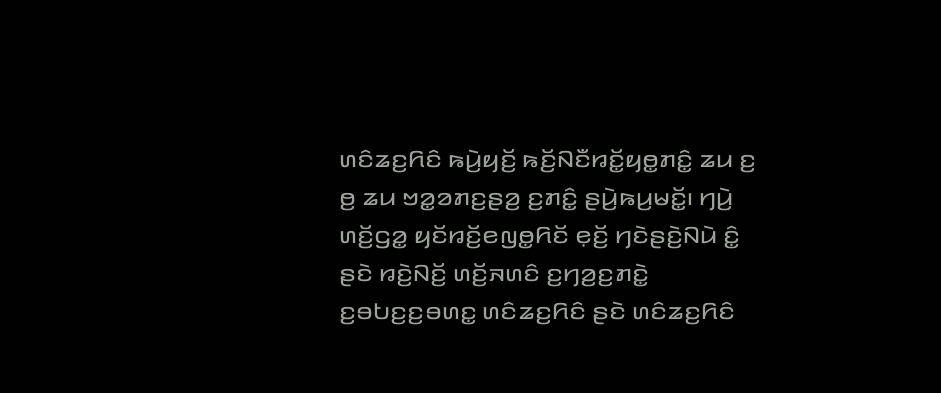ꤛꤢꤨꤘꤢ꤬ꤖꤢꤨ ꤒꤣꤧ꤬ꤟꤢꤩ꤬ ꤒꤢꤩ꤬ꤡꤢꤪꤙꤢꤩ꤭ꤟꤥ꤭ꤊꤢꤨ꤭ ꤘꤣ ꤢ꤬ ꤥ꤬ ꤘꤣ ꤠꤤ꤭ꤤꤊꤢ꤬ꤔꤤ꤬ ꤢ꤬ꤊꤢꤨ꤭ ꤔꤣꤧ꤬ꤒꤣ꤬ꤗꤢꤩ꤭꤯ ꤚꤣꤧ꤬ ꤛꤢꤩ꤬ꤞꤤ꤭ ꤟꤢꤩꤙꤢꤩ꤬ꤕꤜꤥ꤭ꤖꤢꤩ ꤕ꤫ꤢꤩ꤬ ꤚꤢꤧꤔꤢꤧ꤬ꤡꤣꤧ ꤢꤨ꤭ ꤔꤢꤧ ꤙꤢꤧ꤬ꤡꤢꤩ꤬ ꤛꤢꤩ꤬ꤏꤛꤢꤨ ꤢ꤬ꤚꤤ꤬ꤢ꤬ꤊꤢꤧ꤭ ꤢ꤬ꤋꤝꤢ꤬ꤢ꤬ꤋꤛꤢ꤭ ꤛꤢꤨꤘꤢ꤬ꤖꤢꤨ ꤔꤢꤧ ꤛꤢꤨꤘꤢ꤬ꤖꤢꤨ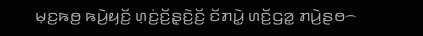ꤗ꤫ꤢ꤬ꤒꤥ꤬ ꤒꤣꤧ꤬ꤟꤢꤩ꤬ ꤛ꤫ꤢꤦ꤬ꤢꤩ꤬ꤔ꤫ꤢꤧ꤬ꤢꤩ꤬ ꤢꤩꤊꤣꤧ꤭ ꤛꤢꤩ꤬ꤞꤤ꤭ ꤊꤣꤧ꤬ꤔꤥ꤮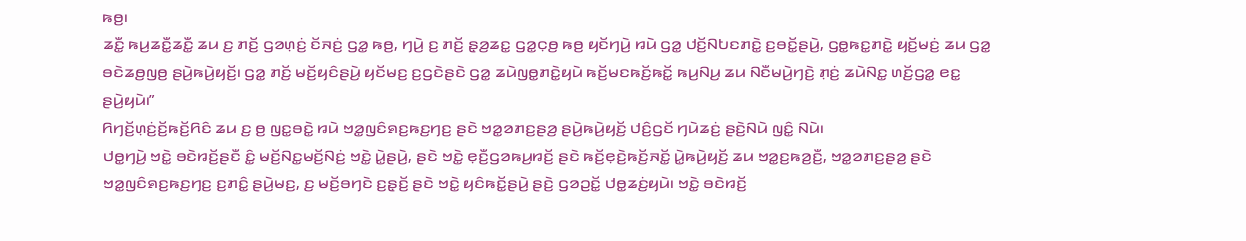ꤒꤥ꤬꤯
ꤘꤢꤪ꤭ ꤒꤣ꤬ꤘꤢꤪ꤭ꤘꤢꤪ꤭ ꤘꤣ ꤢ꤬ ꤊꤢꤩ꤬ ꤞꤤꤛ꤫ꤢꤦ꤬ ꤢꤩꤏꤢꤦ꤬ ꤞꤤ꤭ ꤒꤥ꤬, ꤚꤣꤧ꤬ ꤢ꤬ ꤊꤢꤩ꤬ ꤔ꤫ꤤ꤬ꤘꤢ꤭ ꤞꤤ꤭ꤍ꤫ꤥ꤬ ꤒꤥ꤬ ꤟꤢꤩꤚꤣꤧ꤬ ꤙꤣꤧ ꤞꤤ꤭ ꤓꤢꤩ꤬ꤡꤝꤢꤊꤢꤧ꤭ ꤢ꤬ꤋꤢꤩ꤭ꤔꤣꤧ꤬, ꤞꤥ꤭ꤒꤢ꤭ꤊꤢꤧ꤭ ꤟꤢꤩ꤬ꤗꤢꤦ꤬ ꤘꤣ ꤞꤤ꤭ ꤋꤢꤧꤘꤥ꤬ꤜꤥ꤬ ꤔꤣꤧ꤬ꤒꤣꤧ꤬ꤟꤢꤩ꤬꤯ ꤞꤤ꤭ ꤊꤢꤩ꤬ ꤗꤢꤩ꤬ꤟꤢꤨꤔꤣꤧ꤬ ꤟꤢꤩꤗꤢ꤬ ꤢ꤬ꤞꤢꤧꤔꤢꤧ ꤞꤤ꤭ ꤘꤣꤧꤜꤥ꤭ꤊꤢꤧ꤭ꤟꤣꤧ ꤒꤢꤩ꤬ꤗꤢꤒꤢꤩ꤬ꤒꤢꤩ꤭ ꤒꤣ꤬ꤡꤣ꤬ ꤘꤣ ꤡꤢꤪꤗꤣꤧ꤬ꤚꤢꤧ꤬ ꤊ꤫ꤢꤦ꤬ ꤘꤣꤧꤡꤢ꤭ ꤛꤢꤩ꤬ꤞꤤ꤭ ꤕꤢ꤭ ꤔꤣꤧ꤬ꤟꤣꤧ꤯”
ꤖꤚꤢꤩ꤬ꤛ꤫ꤢꤦ꤬ꤢꤩ꤬ꤒꤢꤩ꤬ꤖꤢꤨ ꤘꤣ ꤢ꤬ ꤥ꤬ ꤜꤢ꤭ꤋꤢꤧ꤭ ꤙꤣꤧ ꤠꤤ꤭ꤜꤢꤨꤎꤢ꤬ꤒꤢ꤬ꤚꤢ꤬ ꤔꤢꤧ ꤠꤤ꤭ꤤꤊꤢ꤬ꤔꤤ꤬ ꤔꤣꤧ꤬ꤒꤣꤧ꤬ꤟꤢꤩ꤬ ꤓꤢꤨ꤬ꤞꤢꤩ ꤚꤣꤧꤘꤢꤦ꤬ ꤔꤢꤧ꤬ꤡꤣꤧ ꤜꤢꤨ꤭ ꤡꤣꤧ꤯
ꤓꤥ꤭ꤚꤣꤧ꤬ ꤠꤢꤧ꤭ ꤋꤢꤧꤙꤢꤩ꤬ꤔꤢꤪ ꤢꤨ꤭ ꤗꤢꤩ꤬ꤡꤢ꤭ꤗꤢꤩ꤬ꤡꤢꤦ꤬ ꤠꤢꤧ꤭ ꤣꤧ꤭ꤔꤣꤧ꤬, ꤔꤢꤧ ꤠꤢꤧ꤭ ꤕ꤫ꤢꤪ꤬ꤞꤤꤒꤣ꤬ꤙꤢꤩ꤬ ꤔꤢꤧ ꤒꤢꤩ꤬ꤕ꤫ꤢꤧ꤬ꤒꤢꤩ꤬ꤏꤢꤩ꤭ ꤣꤧ꤭ꤒꤣꤧ꤬ꤟꤢꤩ꤬ ꤘꤣ ꤠꤤ꤭ꤢ꤬ꤒꤤ꤬ꤢꤪ꤬, ꤠꤤ꤭ꤤꤊꤢ꤬ꤔꤤ꤬ ꤔꤢꤧ ꤠꤤ꤭ꤜꤢꤨꤎꤢ꤬ꤒꤢ꤬ꤚꤢ꤬ ꤢ꤬ꤊꤢꤨ꤭ ꤔꤣꤧ꤬ꤗꤢ꤬, ꤢ꤬ ꤗꤢꤩ꤬ꤋꤚꤢꤧ ꤢ꤬ꤔ꤫ꤢꤩ꤬ ꤔꤢꤧ ꤠꤢꤧ꤭ ꤟꤢꤨꤒꤢꤩ꤭ꤔꤣꤧ꤬ ꤔꤢꤧ꤬ ꤞꤤꤑꤢꤩ꤭ ꤓꤥ꤭ꤘꤢꤦ꤬ꤟꤣꤧ꤯ ꤠꤢꤧ꤭ ꤋꤢꤧꤙꤢꤩ꤬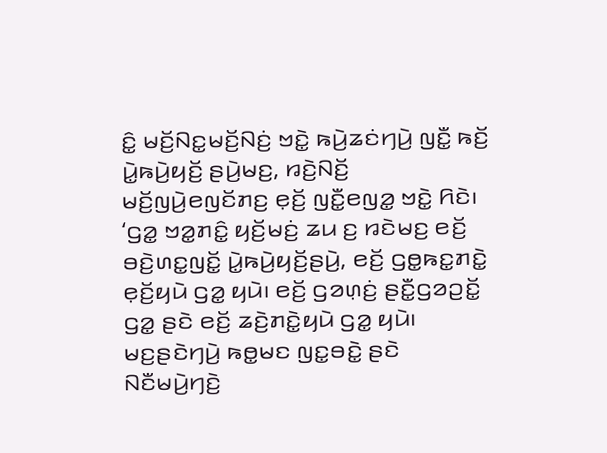ꤢꤨ꤭ ꤗꤢꤩ꤬ꤡꤢ꤭ꤗꤢꤩ꤬ꤡꤢꤦ꤬ ꤠꤢꤧ꤭ ꤒꤣꤧ꤬ꤘꤢꤦꤚꤣꤧ꤬ ꤜꤢꤪ꤭ ꤒꤢꤩ꤬ ꤣꤧ꤭ꤒꤣꤧ꤬ꤟꤢꤩ꤬ ꤔꤣꤧ꤬ꤗꤢ꤬, ꤙꤢꤧ꤬ꤡꤢꤩ꤬ ꤗꤢꤩ꤬ꤜꤣꤧ꤬ꤕꤜꤢꤩꤊꤢ꤬ ꤕ꤫ꤢꤩ꤬ ꤜꤢꤪ꤭ꤕꤜꤤ꤭ ꤠꤢꤧ꤭ ꤖꤢꤧ꤯
‘ꤞꤤ꤭ ꤠꤤ꤭ꤊꤢꤨ꤭ ꤟꤢꤩ꤬ꤗꤢꤦ꤬ ꤘꤣ ꤢ꤬ ꤙꤢꤧꤗꤢ꤬ ꤕꤢꤩ꤬ ꤋꤢꤧ꤬ꤛꤢ꤭ꤜꤢꤩ꤭ ꤣꤧ꤭ꤒꤣꤧ꤬ꤟꤢꤩ꤬ꤔꤣꤧ꤬, ꤕꤢꤩ꤬ ꤞꤥ꤭ꤒꤢ꤭ꤊꤢꤧ꤭ ꤕ꤫ꤢꤩ꤬ꤟꤣꤧ ꤞꤤ꤭ ꤟꤣꤧ꤯ ꤕꤢꤩ꤬ ꤞꤤꤛ꤫ꤢꤦ꤬ ꤔꤢꤪ꤭ꤞꤤꤑꤢꤩ꤭ ꤞꤤ꤭ ꤔꤢꤧ ꤕꤢꤩ꤬ ꤘꤢꤧ꤬ꤊꤢꤧ꤭ꤟꤣꤧ ꤞꤤ꤭ ꤟꤣꤧ꤯ ꤗꤢ꤬ꤔꤢꤧꤚꤣꤧ꤬ ꤒꤥ꤭ꤗꤢ ꤜꤢ꤭ꤋꤢꤧ꤭ ꤔꤢꤧ ꤡꤢꤪꤗꤣꤧ꤬ꤚꤢꤧ꤬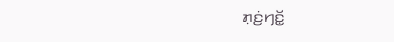ꤊ꤫ꤢꤦ꤬ꤚꤢꤩ꤭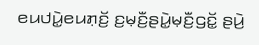ꤕꤣꤓꤣꤧ꤭ꤕꤣꤊ꤫ꤢꤩ꤬ ꤢ꤬ꤗ꤫ꤢꤪ꤬ꤔꤣꤧ꤭ꤗ꤫ꤢꤪ꤬ꤞꤢꤩ꤭ ꤔꤣꤧ꤬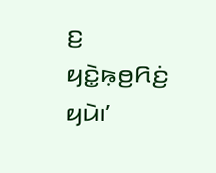ꤢ꤬ ꤟꤢꤧ꤭ꤒ꤫ꤥ꤬ꤖꤢꤦ꤬ ꤟꤣꤧ꤯’